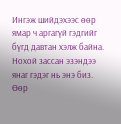Ингэж шийдэхээс өөр ямар ч аргагүй гэдгийг бүгд давтан хэлж байна. Нохой зассан эзэндээ янаг гэдэг нь энэ биз. Өөр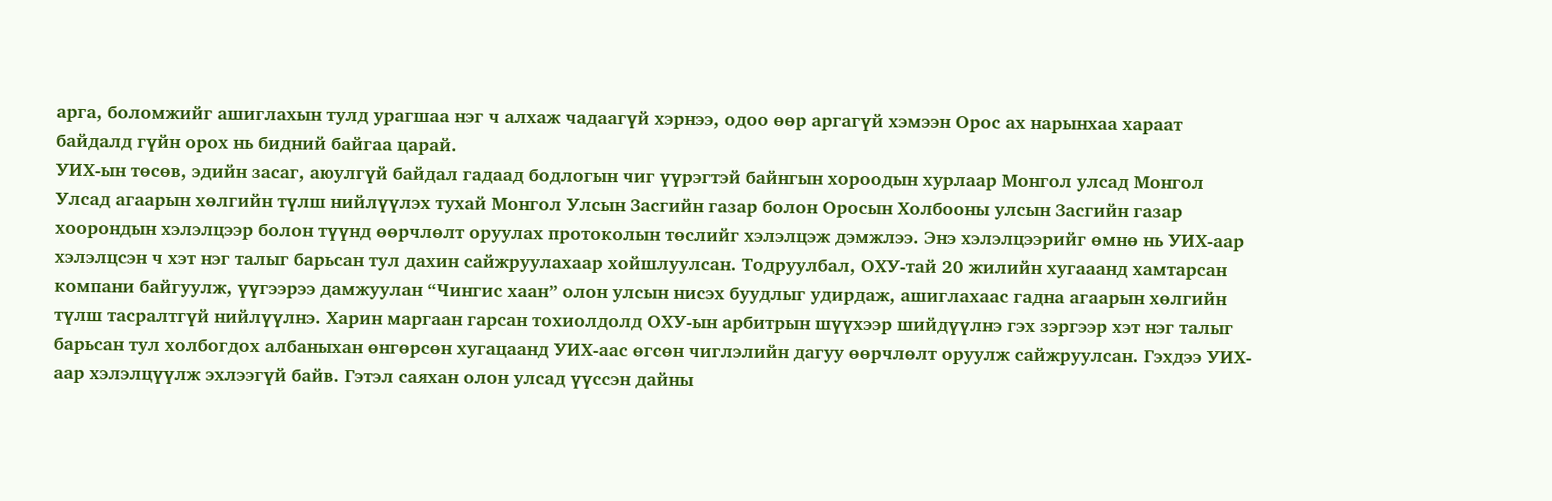арга, боломжийг ашиглахын тулд урагшаа нэг ч алхаж чадаагүй хэрнээ, одоо өөр аргагүй хэмээн Орос ах нарынхаа хараат байдалд гүйн орох нь бидний байгаа царай.
УИХ-ын төсөв, эдийн засаг, аюулгүй байдал гадаад бодлогын чиг үүрэгтэй байнгын хороодын хурлаар Монгол улсад Монгол Улсад агаарын хөлгийн түлш нийлүүлэх тухай Монгол Улсын Засгийн газар болон Оросын Холбооны улсын Засгийн газар хоорондын хэлэлцээр болон түүнд өөрчлөлт оруулах протоколын төслийг хэлэлцэж дэмжлээ. Энэ хэлэлцээрийг өмнө нь УИХ-аар хэлэлцсэн ч хэт нэг талыг барьсан тул дахин сайжруулахаар хойшлуулсан. Тодруулбал, ОХУ-тай 20 жилийн хугааанд хамтарсан компани байгуулж, үүгээрээ дамжуулан “Чингис хаан” олон улсын нисэх буудлыг удирдаж, ашиглахаас гадна агаарын хөлгийн түлш тасралтгүй нийлүүлнэ. Харин маргаан гарсан тохиолдолд ОХУ-ын арбитрын шүүхээр шийдүүлнэ гэх зэргээр хэт нэг талыг барьсан тул холбогдох албаныхан өнгөрсөн хугацаанд УИХ-аас өгсөн чиглэлийн дагуу өөрчлөлт оруулж сайжруулсан. Гэхдээ УИХ-аар хэлэлцүүлж эхлээгүй байв. Гэтэл саяхан олон улсад үүссэн дайны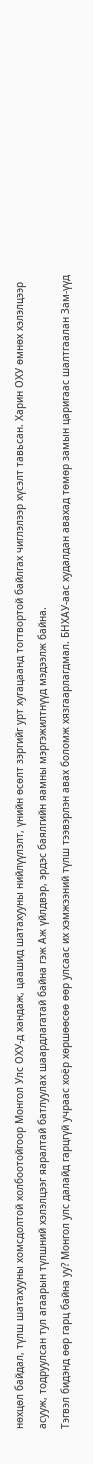нөхцөл байдал, түлш шатахууны хомсдолтой холбоотойгоор Монгол Улс ОХУ-д хандаж, цаашид шатахууны нийлүүлэлт, үнийн өсөлт зэргийг урт хугацаанд тогтвортой байлгах чиглэлээр хүсэлт тавьсан. Харин ОХУ өмнөх хэлэлцээр асууж, тодруулсан тул агаарын түлшний хэлэлцээг яаралтай батлуулах шаардлагатай байна гэж Аж үйлдвэр, эрдэс баялгийн яамны мэргэжилтнүүд мэдээлж байна.
Тэгвэл бидэнд өөр гарц байна уу? Монгол улс далайд гарцгүй учраас хоёр хөршөөсөө өөр улсаас их хэмжээний түлш тээвэрлэн авах боломж хязгаарлагдмал. БНХАУ-аас худалдан авахад төмөр замын царигаас шалтгаалан Зам-үүд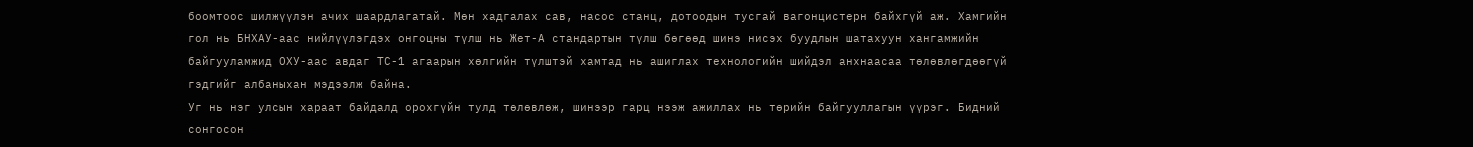боомтоос шилжүүлэн ачих шаардлагатай. Мөн хадгалах сав, насос станц, дотоодын тусгай вагонцистерн байхгүй аж. Хамгийн гол нь БНХАУ-аас нийлүүлэгдэх онгоцны түлш нь Жет-А стандартын түлш бөгөөд шинэ нисэх буудлын шатахуун хангамжийн байгууламжид ОХУ-аас авдаг ТС-1 агаарын хөлгийн түлштэй хамтад нь ашиглах технологийн шийдэл анхнаасаа төлөвлөгдөөгүй гэдгийг албаныхан мэдээлж байна.
Уг нь нэг улсын хараат байдалд орохгүйн тулд төлөвлөж, шинээр гарц нээж ажиллах нь төрийн байгууллагын үүрэг. Бидний сонгосон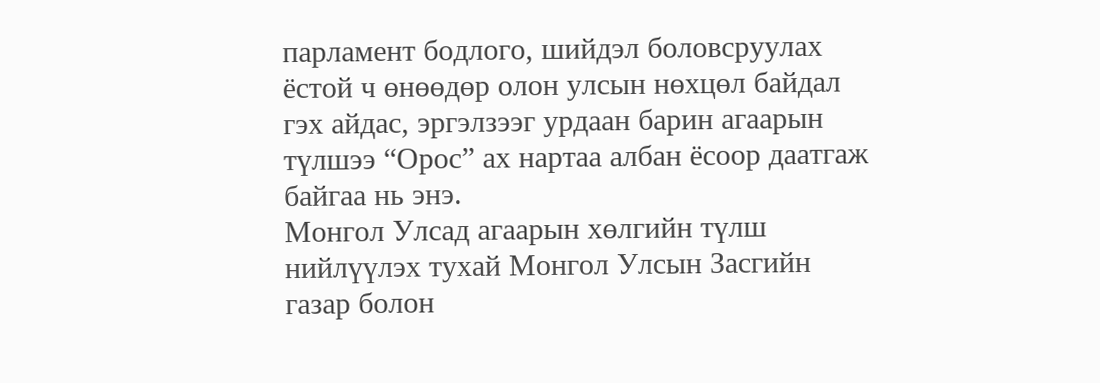парламент бодлого, шийдэл боловсруулах ёстой ч өнөөдөр олон улсын нөхцөл байдал гэх айдас, эргэлзээг урдаан барин агаарын түлшээ “Орос” ах нартаа албан ёсоор даатгаж байгаа нь энэ.
Монгол Улсад агаарын хөлгийн түлш нийлүүлэх тухай Монгол Улсын Засгийн газар болон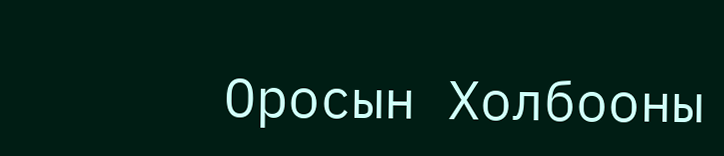Оросын Холбооны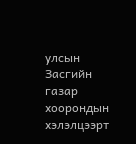улсын Засгийн газар хоорондын хэлэлцээрт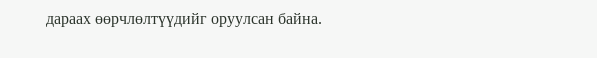дараах өөрчлөлтүүдийг оруулсан байна.